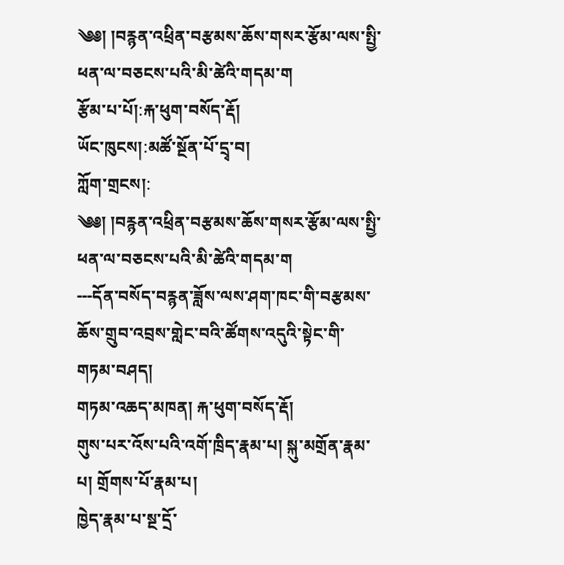༄༅། །བརྙན་འཕྲིན་བརྩམས་ཆོས་གསར་རྩོམ་ལས་སྤྱི་ཕན་ལ་བཅངས་པའི་མི་ཚེའི་གདམ་ག
རྩོམ་པ་པོ།:རྐ་ཕུག་བསོད་རྡོ།
ཡོང་ཁུངས།:མཚོ་སྔོན་པོ་དྲྭ་བ།
ཀློག་གྲངས།:
༄༅། །བརྙན་འཕྲིན་བརྩམས་ཆོས་གསར་རྩོམ་ལས་སྤྱི་ཕན་ལ་བཅངས་པའི་མི་ཚེའི་གདམ་ག
---དོན་བསོད་བརྙན་ཟློས་ལས་ཤག་ཁང་གི་བརྩམས་ཆོས་གྲུབ་འབྲས་གླེང་བའི་ཚོགས་འདུའི་སྟེང་གི་གཏམ་བཤད།
གཏམ་འཆད་མཁན། རྐ་ཕུག་བསོད་རྡོ།
གུས་པར་འོས་པའི་འགོ་ཁྲིད་རྣམ་པ། སྐུ་མགྲོན་རྣམ་པ། གྲོགས་པོ་རྣམ་པ།
ཁྱེད་རྣམ་པ་སྔ་དྲོ་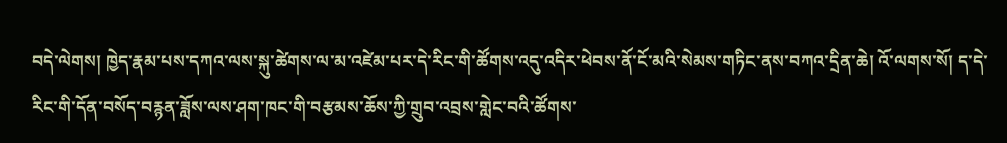བདེ་ལེགས། ཁྱེད་རྣམ་པས་དཀའ་ལས་སྐུ་ཚེགས་ལ་མ་འཛེམ་པར་དེ་རིང་གི་ཚོགས་འདུ་འདིར་ཕེབས་ནོ་ངོ་མའི་སེམས་གཏིང་ནས་བཀའ་དྲིན་ཆེ། འོ་ལགས་སོ། ད་དེ་རིང་གི་དོན་བསོད་བརྙན་ཟློས་ལས་ཤག་ཁང་གི་བརྩམས་ཆོས་ཀྱི་གྲུབ་འབྲས་གླེང་བའི་ཚོགས་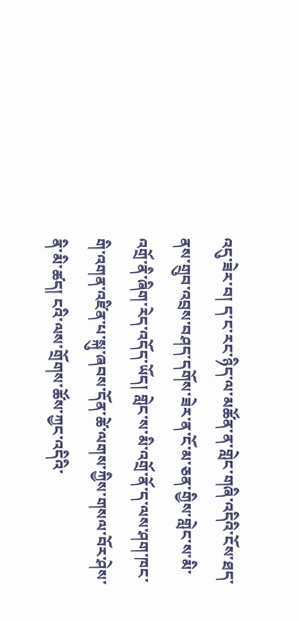འདུ་ཟེར་བ། ད་ང་རང་ཉིད་ལ་མཚོན་ན་གླེང་གཞི་འདིའི་ངོས་ཐད་ནས་གྲུབ་འབྲས་བཤད་དགོས་ཟེར་ན་ངོ་མ་ཅན་གྱིས་གླེང་ས་མི་འགྲོ་ནི་ཞིག་རེད་འདོད་ཡོད། གླེང་ས་མི་འགྲོ་ནོ་ད་ལས་ཤག་ཁང་གི་འགན་འཛིན་པ་སྐུ་ཞབས་དོན་ཚེ་ལགས་ཀྱིས་གསལ་བོར་ཤེས་ནི་མི་ཚད། ངའི་ལས་གྲོགས་ཚོས་ཀྱང་འདིའི་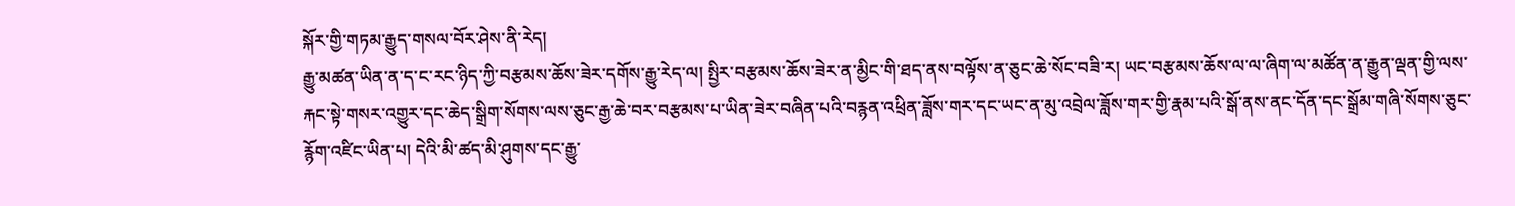སྐོར་གྱི་གཏམ་རྒྱུད་གསལ་བོར་ཤེས་ནི་རེད།
རྒྱུ་མཚན་ཡིན་ན་ད་ང་རང་ཉིད་ཀྱི་བརྩམས་ཆོས་ཟེར་དགོས་རྒྱུ་རེད་ལ། སྤྱིར་བརྩམས་ཆོས་ཟེར་ན་མྱིང་གི་ཐད་ནས་བལྟོས་ན་ཅུང་ཆེ་སོང་བཟི་ར། ཡང་བརྩམས་ཆོས་ལ་ལ་ཞིག་ལ་མཚོན་ན་རྒྱུན་ལྡན་གྱི་ལས་རྐང་སྟེ་གསར་འགྱུར་དང་ཆེད་སྒྲིག་སོགས་ལས་ཅུང་རྒྱ་ཆེ་བར་བརྩམས་པ་ཡིན་ཟེར་བཞིན་པའི་བརྙན་འཕྲིན་ཟློས་གར་དང་ཡང་ན་མུ་འབྲེལ་ཟློས་གར་གྱི་རྣམ་པའི་སྒོ་ནས་ནང་དོན་དང་སྒྲོམ་གཞི་སོགས་ཅུང་རྙོག་འཛིང་ཡིན་པ། དེའི་མི་ཚད་མི་ཤུགས་དང་རྒྱུ་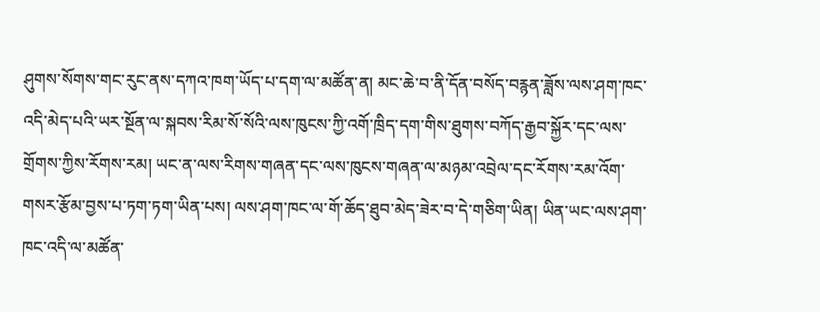ཤུགས་སོགས་གང་རུང་ནས་དཀའ་ཁག་ཡོད་པ་དག་ལ་མཚོན་ན། མང་ཆེ་བ་ནི་དོན་བསོད་བརྙན་ཟློས་ལས་ཤག་ཁང་འདི་མེད་པའི་ཡར་སྔོན་ལ་སྐབས་རིམ་སོ་སོའི་ལས་ཁུངས་ཀྱི་འགོ་ཁྲིད་དག་གིས་ཐུགས་བཀོད་རྒྱབ་སྐྱོར་དང་ལས་གྲོགས་ཀྱིས་རོགས་རམ། ཡང་ན་ལས་རིགས་གཞན་དང་ལས་ཁུངས་གཞན་ལ་མཉམ་འབྲེལ་དང་རོགས་རམ་འོག་གསར་རྩོམ་བྱས་པ་ཏག་ཏག་ཡིན་པས། ལས་ཤག་ཁང་ལ་གོ་ཆོད་ཐུབ་མེད་ཟེར་བ་དེ་གཅིག་ཡིན། ཡིན་ཡང་ལས་ཤག་ཁང་འདི་ལ་མཚོན་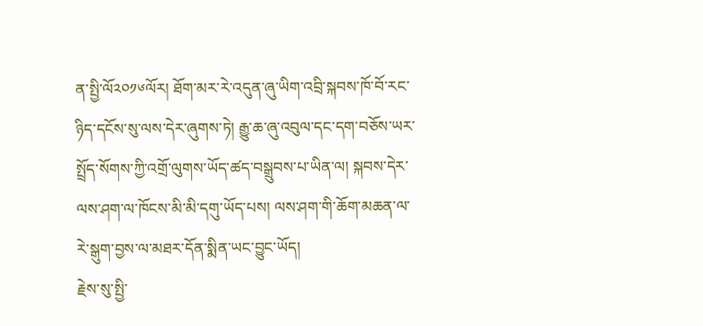ན་སྤྱི་ལོ༢༠༡༦ལོར། ཐོག་མར་རེ་འདུན་ཞུ་ཡིག་འབྲི་སྐབས་ཁོ་བོ་རང་ཉིད་དངོས་སུ་ལས་དེར་ཞུགས་ཏེ། རྒྱུ་ཆ་ཞུ་འབུལ་དང་དག་བཅོས་ཡར་སྤྲོད་སོགས་ཀྱི་འགྲོ་ལུགས་ཡོད་ཚད་བསྒྲུབས་པ་ཡིན་ལ། སྐབས་དེར་ལས་ཤག་ལ་ཁོངས་མི་མི་དགུ་ཡོད་པས། ལས་ཤག་གི་ཆོག་མཆན་ལ་རེ་སྒུག་བྱས་ལ་མཐར་དོན་སྨིན་ཡང་བྱུང་ཡོད།
རྗེས་སུ་སྤྱི་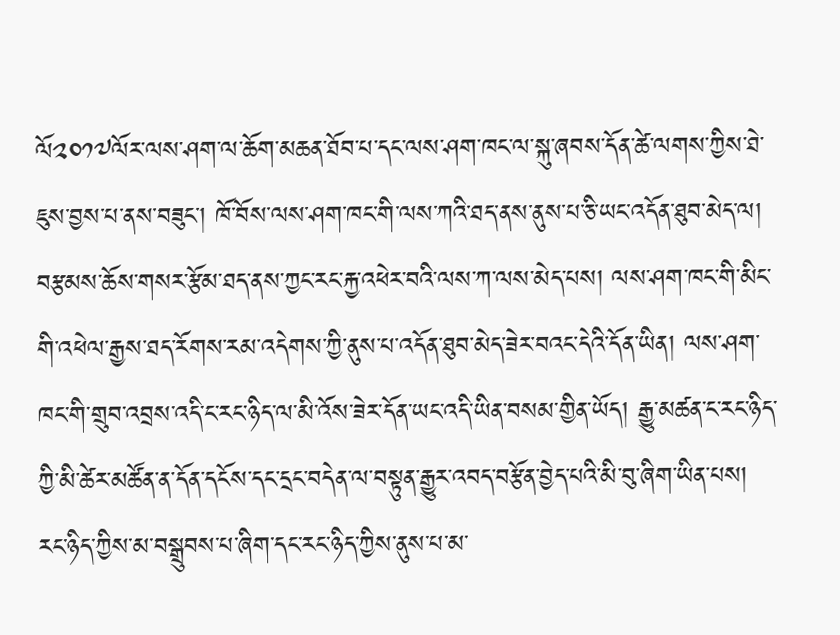ལོ༢༠༡༧ལོར་ལས་ཤག་ལ་ཆོག་མཆན་ཐོབ་པ་དང་ལས་ཤག་ཁང་ལ་སྐུ་ཞབས་དོན་ཚེ་ལགས་ཀྱིས་ཐེ་ཇུས་བྱས་པ་ནས་བཟུང་། ཁོ་བོས་ལས་ཤག་ཁང་གི་ལས་ཀའི་ཐད་ནས་ནུས་པ་ཅི་ཡང་འདོན་ཐུབ་མེད་ལ། བརྩམས་ཆོས་གསར་རྩོམ་ཐད་ནས་ཀྱང་རང་རྐྱ་འཕེར་བའི་ལས་ཀ་ལས་མེད་པས། ལས་ཤག་ཁང་གི་མིང་གི་འཕེལ་རྒྱས་ཐད་རོགས་རམ་འདེགས་ཀྱི་ནུས་པ་འདོན་ཐུབ་མེད་ཟེར་བའང་དེའི་དོན་ཡིན། ལས་ཤག་ཁང་གི་གྲུབ་འབྲས་འདི་ང་རང་ཉིད་ལ་མི་འོས་ཟེར་དོན་ཡང་འདི་ཡིན་བསམ་གྱིན་ཡོད། རྒྱུ་མཚན་ང་རང་ཉིད་ཀྱི་མི་ཚེར་མཚོན་ན་དོན་དངོས་དང་དྲང་བདེན་ལ་བསྟུན་རྒྱུར་འབད་བརྩོན་བྱེད་པའི་མི་བུ་ཞིག་ཡིན་པས། རང་ཉིད་ཀྱིས་མ་བསྒྲུབས་པ་ཞིག་དང་རང་ཉིད་ཀྱིས་ནུས་པ་མ་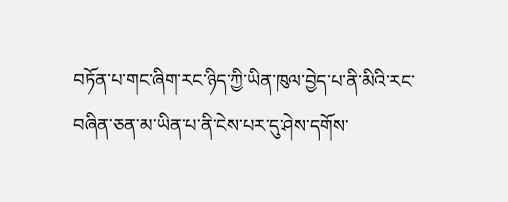བཏོན་པ་གང་ཞིག་རང་ཉིད་ཀྱི་ཡིན་ཁུལ་བྱེད་པ་ནི་མིའི་རང་བཞིན་ཅན་མ་ཡིན་པ་ནི་ངེས་པར་དུ་ཤེས་དགོས་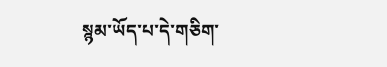སྙམ་ཡོད་པ་དེ་གཅིག་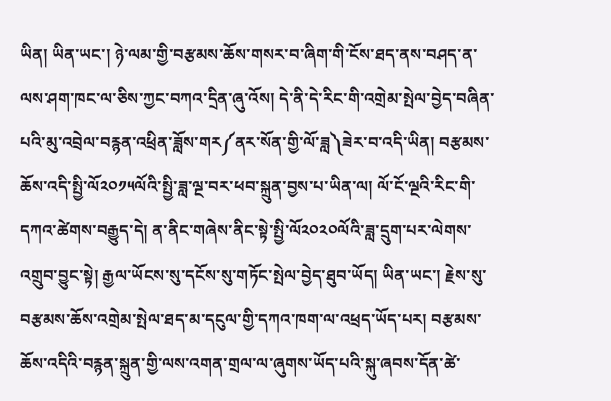ཡིན། ཡིན་ཡང་། ཉེ་ལམ་གྱི་བརྩམས་ཆོས་གསར་བ་ཞིག་གི་ངོས་ཐད་ནས་བཤད་ན་ལས་ཤག་ཁང་ལ་ཅིས་ཀྱང་བཀའ་དྲིན་ཞུ་འོས། དེ་ནི་དེ་རིང་གི་འགྲེམ་སྤེལ་བྱེད་བཞིན་པའི་མུ་འབྲེལ་བརྙན་འཕྲིན་ཟློས་གར༼ནར་སོན་གྱི་ལོ་ཟླ༽ཟེར་བ་འདི་ཡིན། བརྩམས་ཆོས་འདི་སྤྱི་ལོ༢༠༡༥ལོའི་སྤྱི་ཟླ་ལྔ་བར་ཕབ་སྐྲུན་བྱས་པ་ཡིན་ལ། ལོ་ངོ་ལྔའི་རིང་གི་དཀའ་ཚེགས་བརྒྱུད་དེ། ན་ནིང་གཞེས་ནིང་སྟེ་སྤྱི་ལོ༢༠༢༠ལོའི་ཟླ་དྲུག་པར་ལེགས་འགྲུབ་བྱུང་སྟེ། རྒྱལ་ཡོངས་སུ་དངོས་སུ་གཏོང་སྤེལ་བྱེད་ཐུབ་ཡོད། ཡིན་ཡང་། རྗེས་སུ་བརྩམས་ཆོས་འགྲེམ་སྤེལ་ཐད་མ་དངུལ་གྱི་དཀའ་ཁག་ལ་འཕྲད་ཡོད་པར། བརྩམས་ཆོས་འདིའི་བརྙན་སྐྲུན་གྱི་ལས་འགན་གྲལ་ལ་ཞུགས་ཡོད་པའི་སྐུ་ཞབས་དོན་ཚེ་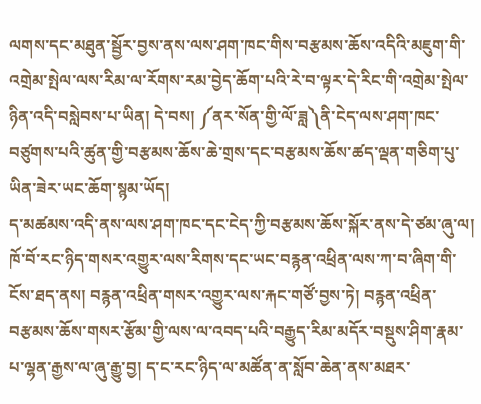ལགས་དང་མཐུན་སྦྱོར་བྱས་ནས་ལས་ཤག་ཁང་གིས་བརྩམས་ཆོས་འདིའི་མཇུག་གི་འགྲེམ་སྤེལ་ལས་རིམ་ལ་རོགས་རམ་བྱེད་ཆོག་པའི་རེ་བ་ལྟར་དེ་རིང་གི་འགྲེམ་སྤེལ་ཉིན་འདི་བསླེབས་པ་ཡིན། དེ་བས། ༼ནར་སོན་གྱི་ལོ་ཟླ༽ནི་ངེད་ལས་ཤག་ཁང་བཙུགས་པའི་ཚུན་གྱི་བརྩམས་ཆོས་ཆེ་གྲས་དང་བརྩམས་ཆོས་ཚད་ལྡན་གཅིག་པུ་ཡིན་ཟེར་ཡང་ཆོག་སྙམ་ཡོད།
ད་མཚམས་འདི་ནས་ལས་ཤག་ཁང་དང་ངེད་ཀྱི་བརྩམས་ཆོས་སྐོར་ནས་དེ་ཙམ་ཞུ་ལ། ཁོ་བོ་རང་ཉིད་གསར་འགྱུར་ལས་རིགས་དང་ཡང་བརྙན་འཕྲིན་ལས་ཀ་བ་ཞིག་གི་ངོས་ཐད་ནས། བརྙན་འཕྲིན་གསར་འགྱུར་ལས་རྐང་གཙོ་བྱས་ཏེ། བརྙན་འཕྲིན་བརྩམས་ཆོས་གསར་རྩོམ་གྱི་ལས་ལ་འབད་པའི་བརྒྱུད་རིམ་མདོར་བསྡུས་ཤིག་རྣམ་པ་ལྷན་རྒྱས་ལ་ཞུ་རྒྱུ་བྱ། ད་ང་རང་ཉིད་ལ་མཚོན་ན་སློབ་ཆེན་ནས་མཐར་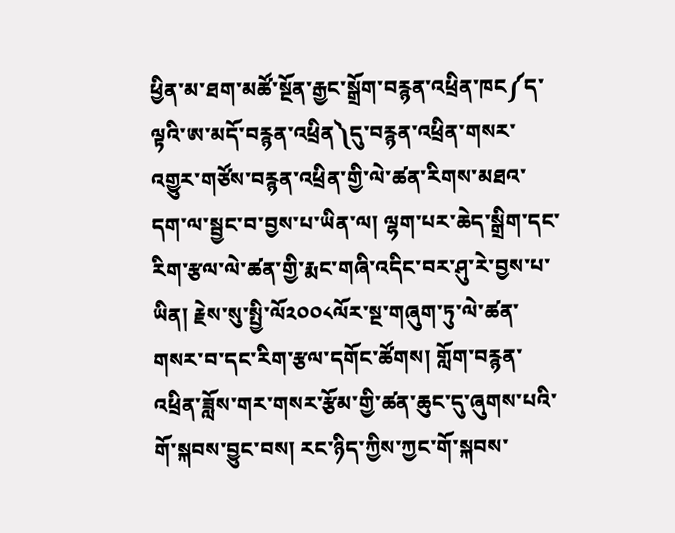ཕྱིན་མ་ཐག་མཚོ་སྔོན་རྒྱང་སྒྲོག་བརྙན་འཕྲིན་ཁང༼ད་ལྟའི་ཨ་མདོ་བརྙན་འཕྲིན༽དུ་བརྙན་འཕྲིན་གསར་འགྱུར་གཙོས་བརྙན་འཕྲིན་གྱི་ལེ་ཚན་རིགས་མཐའ་དག་ལ་སྦྱང་བ་བྱས་པ་ཡིན་ལ། ལྷག་པར་ཆེད་སྒྲིག་དང་རིག་རྩལ་ལེ་ཚན་གྱི་རྨང་གཞི་འདིང་བར་ཤུ་རེ་བྱས་པ་ཡིན། རྗེས་སུ་སྤྱི་ལོ༢༠༠༨ལོར་སྔ་གཞུག་ཏུ་ལེ་ཚན་གསར་བ་དང་རིག་རྩལ་དགོང་ཚོགས། གློག་བརྙན་འཕྲིན་ཟློས་གར་གསར་རྩོམ་གྱི་ཚན་ཆུང་དུ་ཞུགས་པའི་གོ་སྐབས་བྱུང་བས། རང་ཉིད་ཀྱིས་ཀྱང་གོ་སྐབས་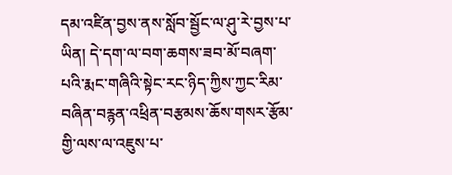དམ་འཛིན་བྱས་ནས་སློབ་སྦྱོང་ལ་ཤུ་རེ་བྱས་པ་ཡིན། དེ་དག་ལ་བག་ཆགས་ཟབ་མོ་བཞག་པའི་རྨང་གཞིའི་སྟེང་རང་ཉིད་ཀྱིས་ཀྱང་རིམ་བཞིན་བརྙན་འཕྲིན་བརྩམས་ཆོས་གསར་རྩོམ་གྱི་ལས་ལ་འཇུས་པ་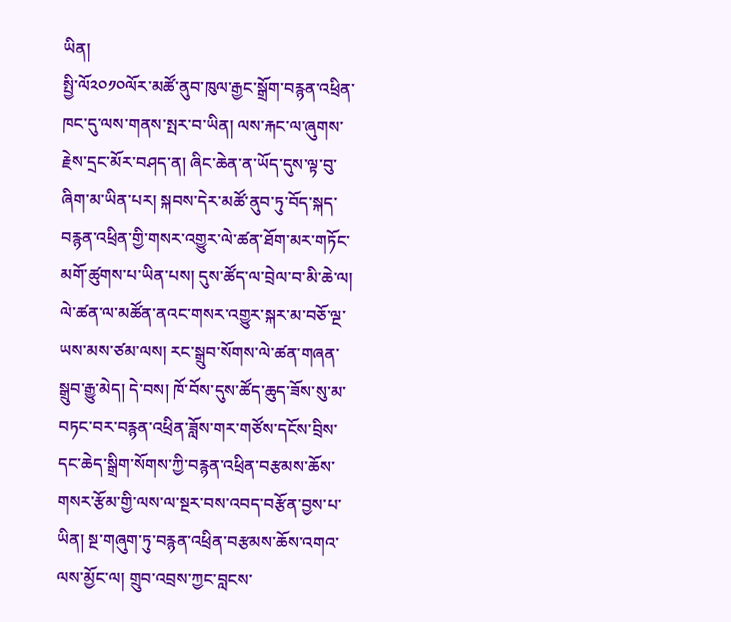ཡིན།
སྤྱི་ལོ༢༠༡༠ལོར་མཚོ་ནུབ་ཁུལ་རྒྱང་སྒྲོག་བརྙན་འཕྲིན་ཁང་དུ་ལས་གནས་སྤར་བ་ཡིན། ལས་རྐང་ལ་ཞུགས་རྗེས་དྲང་མོར་བཤད་ན། ཞིང་ཆེན་ན་ཡོད་དུས་ལྟ་བུ་ཞིག་མ་ཡིན་པར། སྐབས་དེར་མཚོ་ནུབ་ཏུ་བོད་སྐད་བརྙན་འཕྲིན་གྱི་གསར་འགྱུར་ལེ་ཚན་ཐོག་མར་གཏོང་མགོ་ཚུགས་པ་ཡིན་པས། དུས་ཚོད་ལ་བྲེལ་བ་མི་ཆེ་ལ། ལེ་ཚན་ལ་མཚོན་ནའང་གསར་འགྱུར་སྐར་མ་བཅོ་ལྔ་ཡས་མས་ཙམ་ལས། རང་སྒྲུབ་སོགས་ལེ་ཚན་གཞན་སྒྲུབ་རྒྱུ་མེད། དེ་བས། ཁོ་བོས་དུས་ཚོད་ཆུད་ཟོས་སུ་མ་བཏང་བར་བརྙན་འཕྲིན་ཟློས་གར་གཙོས་དངོས་བྲིས་དང་ཆེད་སྒྲིག་སོགས་ཀྱི་བརྙན་འཕྲིན་བརྩམས་ཆོས་གསར་རྩོམ་གྱི་ལས་ལ་སྔར་བས་འབད་བརྩོན་བྱས་པ་ཡིན། སྔ་གཞུག་ཏུ་བརྙན་འཕྲིན་བརྩམས་ཆོས་འགའ་ལས་མྱོང་ལ། གྲུབ་འབྲས་ཀྱང་བླངས་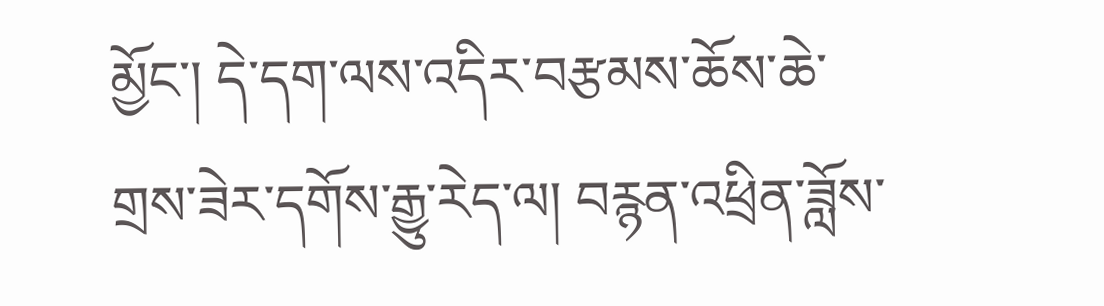མྱོང་། དེ་དག་ལས་འདིར་བརྩམས་ཆོས་ཆེ་གྲས་ཟེར་དགོས་རྒྱུ་རེད་ལ། བརྙན་འཕྲིན་ཟློས་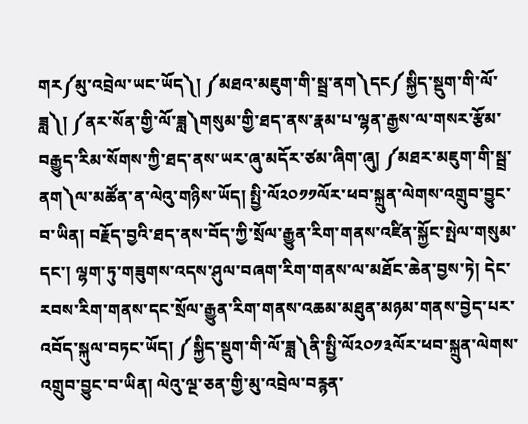གར༼མུ་འབྲེལ་ཡང་ཡོད༽། ༼མཐའ་མཇུག་གི་སྦྲ་ནག༽དང༼སྐྱིད་སྡུག་གི་ལོ་ཟླ༽། ༼ནར་སོན་གྱི་ལོ་ཟླ༽གསུམ་གྱི་ཐད་ནས་རྣམ་པ་ལྷན་རྒྱས་ལ་གསར་རྩོམ་བརྒྱུད་རིམ་སོགས་ཀྱི་ཐད་ནས་ཡར་ཞུ་མདོར་ཙམ་ཞིག་ཞུ། ༼མཐར་མཇུག་གི་སྦྲ་ནག༽ལ་མཚོན་ན་ལེའུ་གཉིས་ཡོད། སྤྱི་ལོ༢༠༡༡ལོར་ཕབ་སྐྲུན་ལེགས་འགྲུབ་བྱུང་བ་ཡིན། བརྗོད་བྱའི་ཐད་ནས་བོད་ཀྱི་སྲོལ་རྒྱུན་རིག་གནས་འཛིན་སྐྱོང་སྤེལ་གསུམ་དང་། ལྷག་ཏུ་གཟུགས་འདས་ཤུལ་བཞག་རིག་གནས་ལ་མཐོང་ཆེན་བྱས་ཏེ། དེང་རབས་རིག་གནས་དང་སྲོལ་རྒྱུན་རིག་གནས་འཆམ་མཐུན་མཉམ་གནས་བྱེད་པར་འབོད་སྐུལ་བཏང་ཡོད། ༼སྐྱིད་སྡུག་གི་ལོ་ཟླ༽ནི་སྤྱི་ལོ༢༠༡༣ལོར་ཕབ་སྐྲུན་ལེགས་འགྲུབ་བྱུང་བ་ཡིན། ལེའུ་ལྔ་ཅན་གྱི་མུ་འབྲེལ་བརྙན་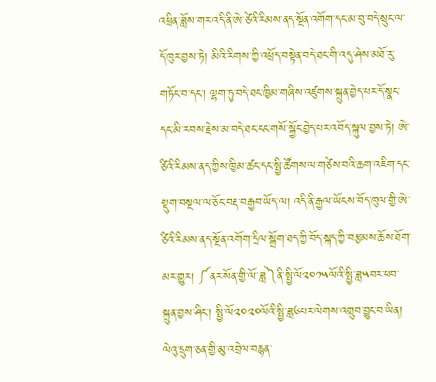འཕྲིན་ཟློས་གར་འདི་ནི་ཨེ་ཙེའི་རིམས་ནད་སྔོན་འགོག་དང་མ་བུ་བདེ་སྲུང་ལ་དོ་ཁུར་བྱས་ཏེ། མིའི་རིགས་ཀྱི་འཕྲོད་བསྟེན་བདེ་ཐང་གི་འདུ་ཤེས་མཐོ་རུ་གཏོང་བ་དང་། ལྷག་ཏུ་བདེ་ཐང་ཁྱིམ་གཞིས་འཛུགས་སྐྲུན་བྱེད་པར་དོ་སྣང་དང་མི་རབས་རྗེས་མ་བདེ་ཐང་ངང་གསོ་སྐྱོང་བྱེད་པར་འབོད་སྐུལ་བྱས་ཏེ། ཨེ་ཙིའི་རིམས་ནད་ཀྱིས་ཁྱིམ་ཚང་དང་སྤྱི་ཚོགས་ལ་གཙེས་བའི་ཆག་འཇིག་དང་སྡུག་བསྔལ་ལ་ཅོང་བརྡ་བརྒྱབ་ཡོད་ལ། འདི་ནི་རྒྱལ་ཡོངས་བོད་ཁུལ་གྱི་ཨེ་ཙིའི་རིམས་ནད་སྔོན་འགོག་དྲིལ་སྒྲོག་ཐད་ཀྱི་བོད་སྐད་ཀྱི་བརྩམས་ཆོས་ཐོག་མར་གྱུར། ༼ནར་སོན་གྱི་ལོ་ཟླ༽ནི་སྤྱི་ལོ༢༠༡༥ལོའི་སྤྱི་ཟླ༥བར་ཕབ་སྐྲུན་བྱས་ཤིང་། སྤྱི་ལོ༢༠༢༠ལོའི་སྤྱི་ཟླ༦པར་ལེགས་འགྲུབ་བྱུང་བ་ཡིན། ལེའུ་དྲུག་ཅན་གྱི་མུ་འབྲེལ་བརྙན་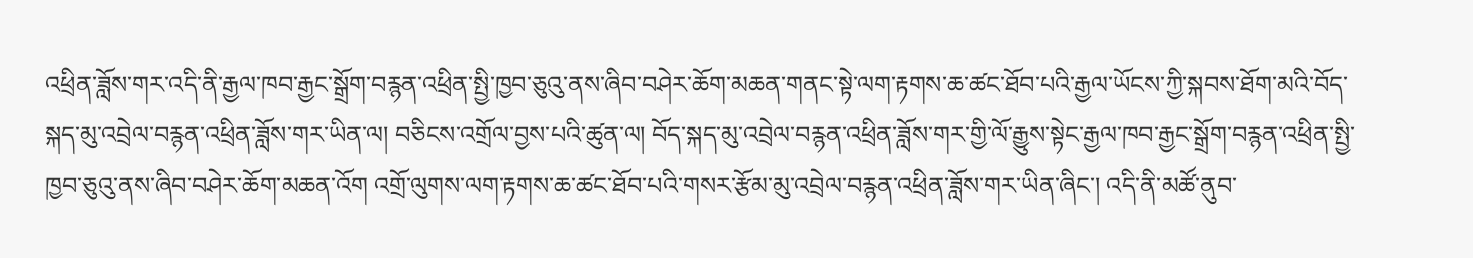འཕྲིན་ཟློས་གར་འདི་ནི་རྒྱལ་ཁབ་རྒྱང་སྒྲོག་བརྙན་འཕྲིན་སྤྱི་ཁྱབ་ཅུའུ་ནས་ཞིབ་བཤེར་ཆོག་མཆན་གནང་སྟེ་ལག་རྟགས་ཆ་ཚང་ཐོབ་པའི་རྒྱལ་ཡོངས་ཀྱི་སྐབས་ཐོག་མའི་བོད་སྐད་མུ་འབྲེལ་བརྙན་འཕྲིན་ཟློས་གར་ཡིན་ལ། བཅིངས་འགྲོལ་བྱས་པའི་ཚུན་ལ། བོད་སྐད་མུ་འབྲེལ་བརྙན་འཕྲིན་ཟློས་གར་གྱི་ལོ་རྒྱུས་སྟེང་རྒྱལ་ཁབ་རྒྱང་སྒྲོག་བརྙན་འཕྲིན་སྤྱི་ཁྱབ་ཅུའུ་ནས་ཞིབ་བཤེར་ཆོག་མཆན་འོག འགྲོ་ལུགས་ལག་རྟགས་ཆ་ཚང་ཐོབ་པའི་གསར་རྩོམ་མུ་འབྲེལ་བརྙན་འཕྲིན་ཟློས་གར་ཡིན་ཞིང་། འདི་ནི་མཚོ་ནུབ་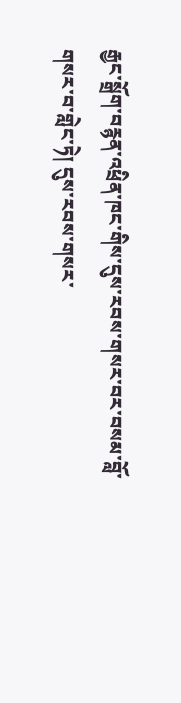རྒྱང་སྒྲོག་བརྙན་འཕྲིན་ཁང་གིས་དུས་རབས་གསར་བར་བསམ་བློ་གསར་བ་གླེང་ཏེ། དུས་རབས་གསར་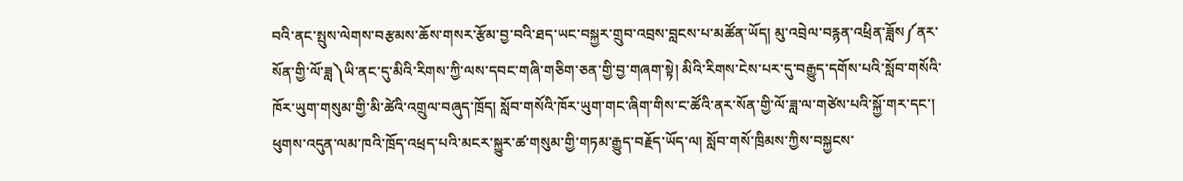བའི་ནང་སྤུས་ལེགས་བརྩམས་ཆོས་གསར་རྩོམ་བྱ་བའི་ཐད་ཡང་བསྐྱར་གྲུབ་འབྲས་བླངས་པ་མཚོན་ཡོད། མུ་འབྲེལ་བརྙན་འཕྲིན་ཟློས༼ནར་སོན་གྱི་ལོ་ཟླ༽ཡི་ནང་དུ་མིའི་རིགས་ཀྱི་ལས་དབང་གཞི་གཅིག་ཅན་གྱི་བྱ་གཞག་སྟེ། མིའི་རིགས་ངེས་པར་དུ་བརྒྱུད་དགོས་པའི་སློབ་གསོའི་ཁོར་ཡུག་གསུམ་གྱི་མི་ཚེའི་འགྲུལ་བཞུད་ཁྲོད། སློབ་གསོའི་ཁོར་ཡུག་གང་ཞིག་གིས་ང་ཚོའི་ནར་སོན་གྱི་ལོ་ཟླ་ལ་གཙེས་པའི་སྐྱོ་གར་དང་། ཕུགས་འདུན་ལམ་ཁའི་ཁྲོད་འཕྲད་པའི་མངར་སྐྱུར་ཚ་གསུམ་གྱི་གཏམ་རྒྱུད་བརྗོད་ཡོད་ལ། སློབ་གསོ་ཁྲིམས་ཀྱིས་བསྐྱངས་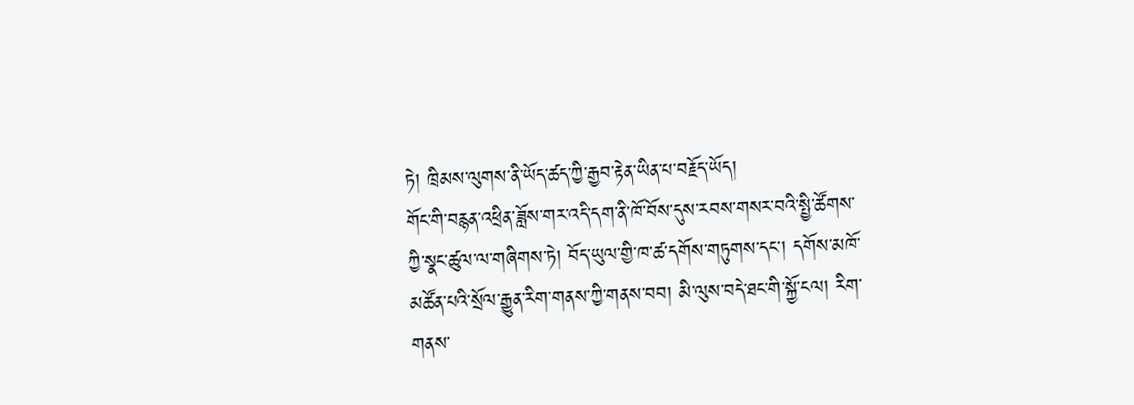ཏེ། ཁྲིམས་ལུགས་ནི་ཡོད་ཚད་ཀྱི་རྒྱབ་རྟེན་ཡིན་པ་བརྗོད་ཡོད།
གོང་གི་བརྙན་འཕྲིན་ཟློས་གར་འདི་དག་ནི་ཁོ་བོས་དུས་རབས་གསར་བའི་སྤྱི་ཚོགས་ཀྱི་སྣང་ཚུལ་ལ་གཞིགས་ཏེ། བོད་ཡུལ་གྱི་ཁ་ཚ་དགོས་གཏུགས་དང་། དགོས་མཁོ་མཚོན་པའི་སྲོལ་རྒྱུན་རིག་གནས་ཀྱི་གནས་བབ། མི་ལུས་བདེ་ཐང་གི་སྐྱོ་ངལ། རིག་གནས་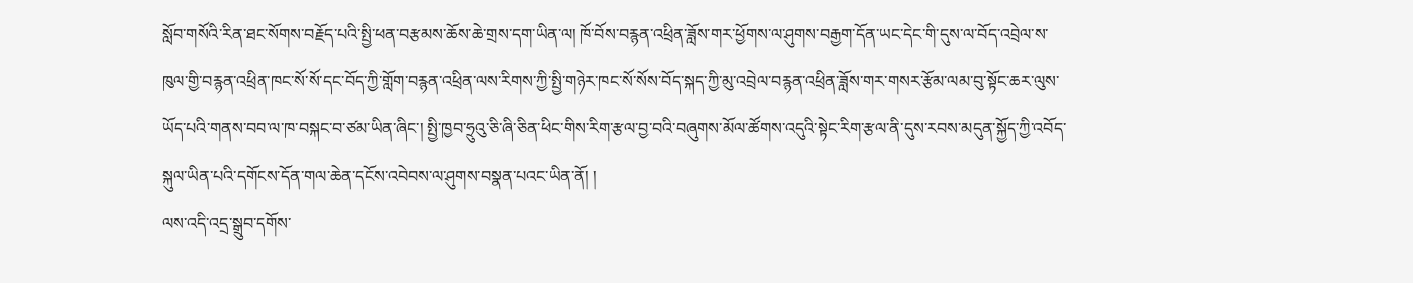སློབ་གསོའི་རིན་ཐང་སོགས་བརྗོད་པའི་སྤྱི་ཕན་བརྩམས་ཆོས་ཆེ་གྲས་དག་ཡིན་ལ། ཁོ་བོས་བརྙན་འཕྲིན་ཟློས་གར་ཕྱོགས་ལ་ཤུགས་བརྒྱག་དོན་ཡང་དེང་གི་དུས་ལ་བོད་འབྲེལ་ས་ཁུལ་གྱི་བརྙན་འཕྲིན་ཁང་སོ་སོ་དང་བོད་ཀྱི་གློག་བརྙན་འཕྲིན་ལས་རིགས་ཀྱི་སྤྱི་གཉེར་ཁང་སོ་སོས་བོད་སྐད་ཀྱི་མུ་འབྲེལ་བརྙན་འཕྲིན་ཟློས་གར་གསར་རྩོམ་ལམ་བུ་སྟོང་ཆར་ལུས་ཡོད་པའི་གནས་བབ་ལ་ཁ་བསྐང་བ་ཙམ་ཡིན་ཞིང་། སྤྱི་ཁྱབ་ཧྲུའུ་ཅི་ཞི་ཅིན་ཕིང་གིས་རིག་རྩལ་བྱ་བའི་བཞུགས་མོལ་ཚོགས་འདུའི་སྟེང་རིག་རྩལ་ནི་དུས་རབས་མདུན་སྐྱོད་ཀྱི་འབོད་སྐུལ་ཡིན་པའི་དགོངས་དོན་གལ་ཆེན་དངོས་འབེབས་ལ་ཤུགས་བསྣན་པའང་ཡིན་ནོ། །
ལས་འདི་འདྲ་སྒྲུབ་དགོས་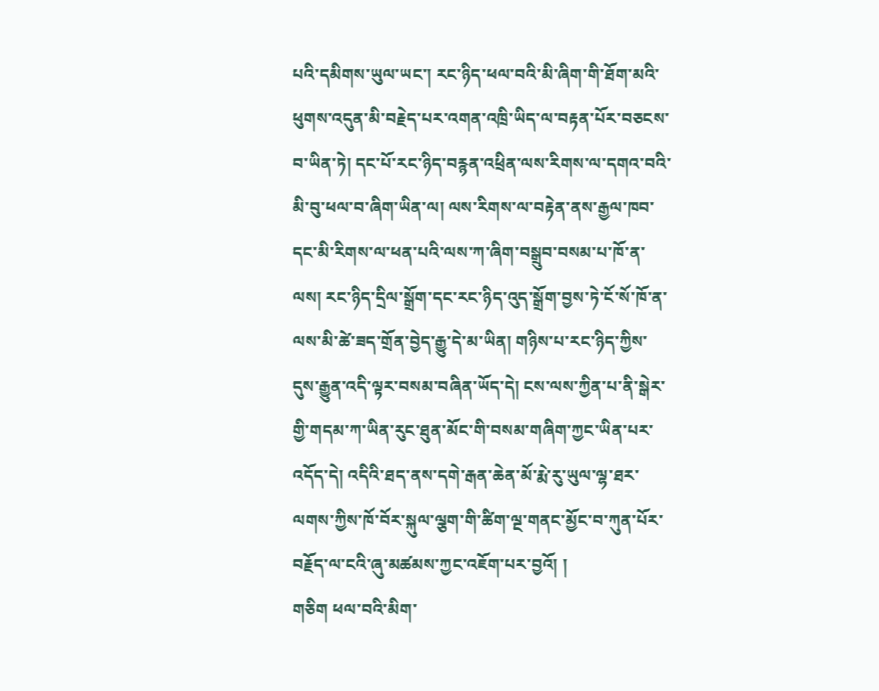པའི་དམིགས་ཡུལ་ཡང་། རང་ཉིད་ཕལ་བའི་མི་ཞིག་གི་ཐོག་མའི་ཕུགས་འདུན་མི་བརྗེད་པར་འགན་འཁྲི་ཡིད་ལ་བརྟན་པོར་བཅངས་བ་ཡིན་ཏེ། དང་པོ་རང་ཉིད་བརྙན་འཕྲིན་ལས་རིགས་ལ་དགའ་བའི་མི་བུ་ཕལ་བ་ཞིག་ཡིན་ལ། ལས་རིགས་ལ་བརྟེན་ནས་རྒྱལ་ཁབ་དང་མི་རིགས་ལ་ཕན་པའི་ལས་ཀ་ཞིག་བསྒྲུབ་བསམ་པ་ཁོ་ན་ལས། རང་ཉིད་དྲིལ་སྒྲོག་དང་རང་ཉིད་འུད་སྒྲོག་བྱས་ཏེ་ངོ་སོ་ཁོ་ན་ལས་མི་ཚེ་ཟད་གྲོན་བྱེད་རྒྱུ་དེ་མ་ཡིན། གཉིས་པ་རང་ཉིད་ཀྱིས་དུས་རྒྱུན་འདི་ལྟར་བསམ་བཞིན་ཡོད་དེ། ངས་ལས་ཀྱིན་པ་ནི་སྒེར་གྱི་གདམ་ཀ་ཡིན་རུང་ཐུན་མོང་གི་བསམ་གཞིག་ཀྱང་ཡིན་པར་འདོད་དེ། འདིའི་ཐད་ནས་དགེ་རྒན་ཆེན་མོ་རྨེ་རུ་ཡུལ་ལྷ་ཐར་ལགས་ཀྱིས་ཁོ་བོར་སྐུལ་ལྕག་གི་ཚིག་ལྔ་གནང་མྱོང་བ་ཀུན་པོར་བརྗོད་ལ་ངའི་ཞུ་མཚམས་ཀྱང་འཇོག་པར་བྱའོ། །
གཅིག ཕལ་བའི་མིག་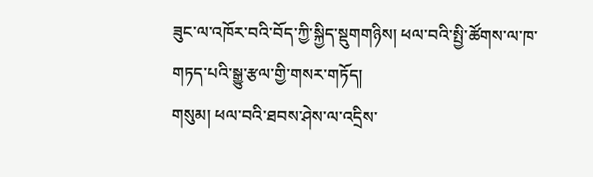ཟུང་ལ་འཁོར་བའི་བོད་ཀྱི་སྐྱིད་སྡུགགཉིས། ཕལ་བའི་སྤྱི་ཚོགས་ལ་ཁ་གཏད་པའི་སྒྱུ་རྩལ་གྱི་གསར་གཏོད།
གསུམ། ཕལ་བའི་ཐབས་ཤེས་ལ་འདྲིས་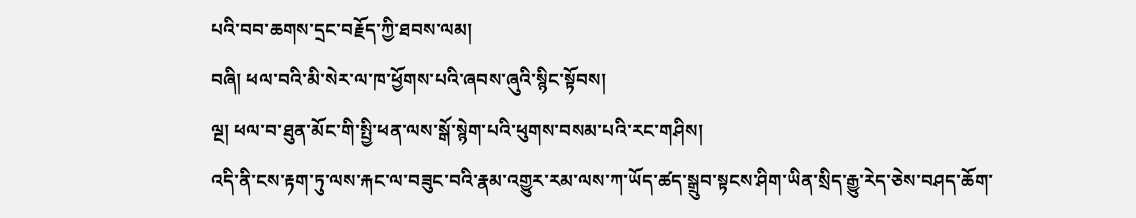པའི་བབ་ཆགས་དྲང་བརྗོད་ཀྱི་ཐབས་ལམ།
བཞི། ཕལ་བའི་མི་སེར་ལ་ཁ་ཕྱོགས་པའི་ཞབས་ཞུའི་སྙིང་སྟོབས།
ལྔ། ཕལ་བ་ཐུན་མོང་གི་སྤྱི་ཕན་ལས་སྒོ་སྙེག་པའི་ཕུགས་བསམ་པའི་རང་གཤིས།
འདི་ནི་ངས་རྟག་ཏུ་ལས་རྐང་ལ་བཟུང་བའི་རྣམ་འགྱུར་རམ་ལས་ཀ་ཡོད་ཚད་སྒྲུབ་སྟངས་ཤིག་ཡིན་སྲིད་རྒྱུ་རེད་ཅེས་བཤད་ཆོག་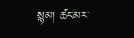སྙམ། ཚང་མར་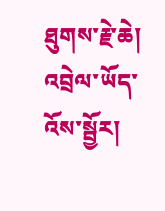ཐུགས་རྗེ་ཆེ།
འབྲེལ་ཡོད་འོས་སྦྱོར།